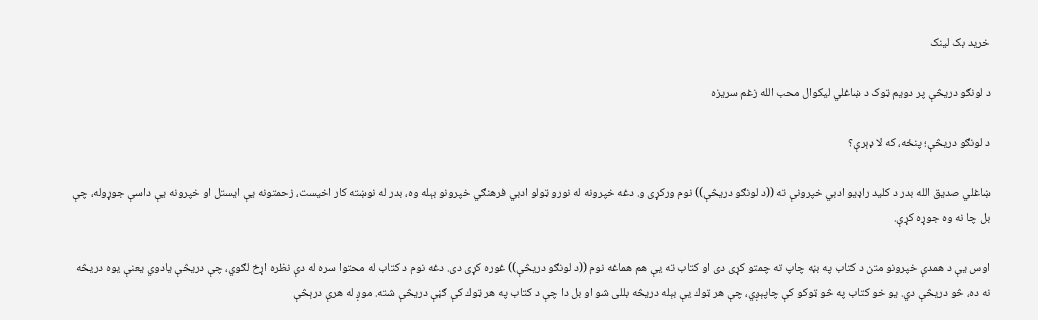خرید بک لینک

د لونګو دريڅې پر دویم ټوک د ښاغلي لیکوال محب الله زغم سریزه

د لونګو دريڅې؛ پنځه، كه لا ډېرې؟

ښاغلي صديق الله بدر د كليد راډيو ادبي خپرونې ته ((د لونګو دريڅې)) نوم وركړى و. دغه خپرونه له نورو ټولو ادبي فرهنګي خپرونو بېله وه، بدر له نوښته كار اخيست، زحمتونه يې ايستل او خپرونه يې داسې جوړوله، چې بل چا نه وه جوړه كړې.

اوس يې د همدې خپرونو متن د كتاب په بڼه چاپ ته چمتو كړى دى او كتاب ته يې هم هماغه نوم ((د لونګو دريڅې)) غوره كړى دى. دغه نوم د كتاب له محتوا سره له دې نظره اړخ لګوي، چې دريڅې يادوي يعنې يوه دريڅه نه ده، څو دريڅې دي. يو خو كتاب په څو ټوكو كې چاپېږي، چې هر ټوك يې بېله دريڅه بللى شو او بل دا چې د كتاب په هر ټوك كې ګڼې دريڅې شته. موږ له هرې درېڅې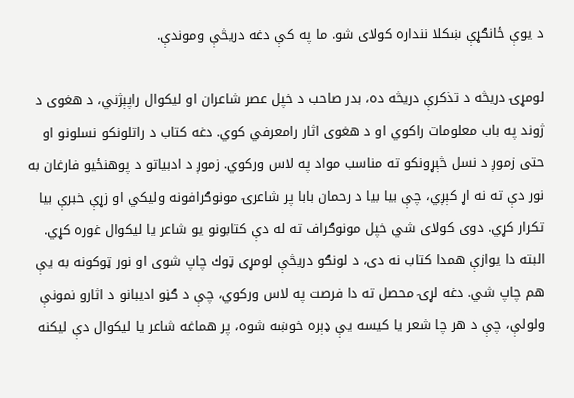د يوې ځانګړې ښكلا ننداره كولاى شو. ما په كې دغه دريڅې وموندې.

لومړۍ دريڅه د تذكرې دريڅه ده، بدر صاحب د خپل عصر شاعران او ليكوال راپېژني، د هغوى د ژوند په باب معلومات راكوي او د هغوى اثار رامعرفي كوي. دغه كتاب د راتلونكو نسلونو او حتى زموږ د نسل څېړونكو ته مناسب مواد په لاس وركوي. زموږ د ادبياتو د پوهنځيو فارغان به نور دې ته نه اړ كېږي، چې بيا بيا د رحمان بابا پر شاعرۍ مونوګرافونه وليكي او زړې خبرې بيا تكرار كړي. دوى كولاى شي خپل مونوګراف ته له دې كتابونو يو شاعر يا ليكوال غوره كړي. البته دا يوازې همدا كتاب نه دى، د لونګو دريڅې لومړى ټوك چاپ شوى او نور ټوكونه به يې هم چاپ شي. دغه لړۍ محصل ته دا فرصت په لاس وركوي، چې د ګڼو اديبانو د اثارو نمونې ولولې، چې د هر چا شعر يا كيسه يې ډېره خوښه شوه، پر هماغه شاعر يا ليكوال دې ليكنه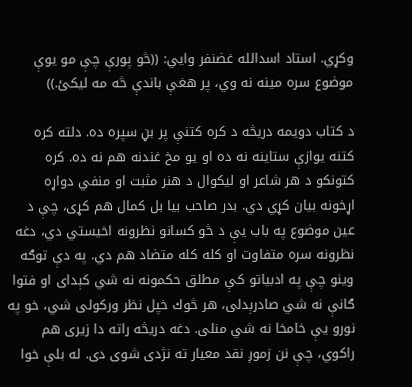وكړي. استاد اسدالله غضنفر وايي: ((څو پورې چې مو يوې موضوع سره مينه نه وي، پر هغې باندې څه مه ليكئ.))

د كتاب دويمه دريڅه د كره كتنې پر بڼ سپره ده. دلته كره كتنه يوازې ستاينه نه ده او يو مخ غندنه هم نه ده. كره كتونكو د هر شاعر او ليكوال د هنر مثبت او منفي دواړه اړخونه بيان كړي دي. بدر صاحب بيا بل كمال هم كړى، چې د عين موضوع په باب يې د څو كسانو نظرونه اخيستي دي، دغه نظرونه سره متفاوت او كله كله متضاد هم دي. په دې توګه وينو چې په ادبياتو كې مطلق حكمونه نه شي كېداى او فتوا ګانې نه شي صادرېدلى، هر څوك خپل نظر وركولى شي، خو په نورو يې خامخا نه شي منلى. دغه دريڅه راته دا زيرى هم راكوي، چې نن زموږ نقد معيار ته نژدى شوى دى. له بلې خوا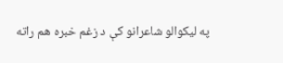په ليكوالو شاعرانو كې د زغم خبره هم راته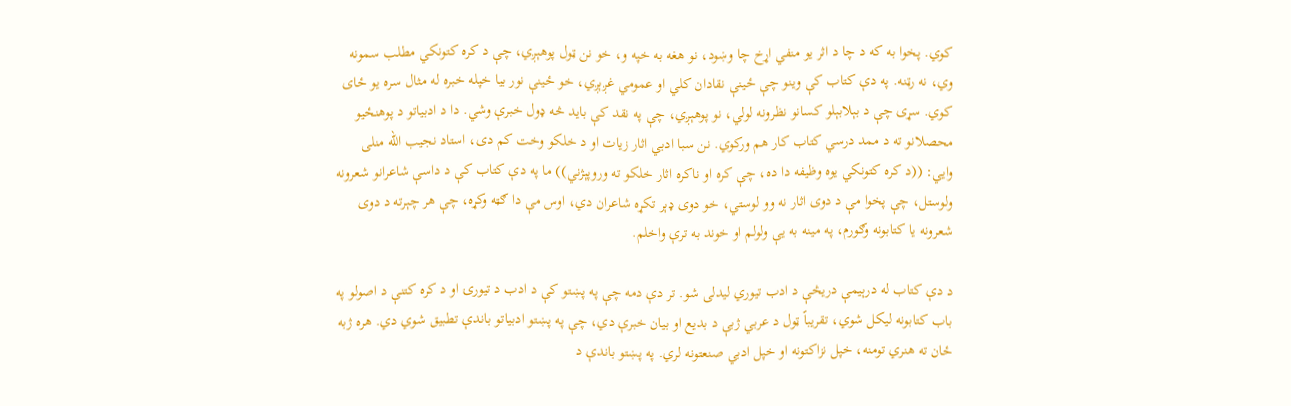كوي. پخوا به كه د چا د اثر يو منفي اړخ چا وښود، نو هغه به خپه و، خو نن ټول پوهېږي، چې د كره كتونكي مطلب سمونه وي، نه رټنه. په دې كتاب كې وينو چې ځينې نقادان كلي او عمومي غږېږي، خو ځينې نور بيا خپله خبره له مثال سره يو ځاى كوي. سړى چې د بېلابېلو كسانو نظرونه لولي، نو پوهېږي، چې په نقد كې بايد څه ډول خبرې وشي. دا د ادبياتو د پوهنځيو محصلانو ته د ممد درسي كتاب كار هم وركوي. نن سبا ادبي اثار زيات او د خلكو وخت كم دى، استاد نجيب الله منلى وايي: ((د كره كتونكي يوه وظيفه دا ده، چې كره او ناكره اثار خلكو ته وروپېژني)) ما په دې كتاب كې د داسې شاعرانو شعرونه ولوستل، چې پخوا مې د دوى اثار نه وو لوستي، خو دوى ډېر تكړه شاعران دي، اوس مې دا ګټه وكړه، چې هر چېرته د دوى شعرونه يا كتابونه وګورم، په مينه به يې ولولم او خوند به ترې واخلم.

د دې كتاب له درېيمې دريڅې د ادب تيوري ليدلى شو. تر دې دمه چې په پښتو كې د ادب د تيورۍ او د كره كتنې د اصولو په باب كتابونه ليكل شوي، تقريباً ټول د عربي ژبې د بديع او بيان خبرې دي، چې په پښتو ادبياتو باندې تطبيق شوي دي. هره ژبه ځان ته هنري تومنه، خپل نزاكتونه او خپل ادبي صنعتونه لري. په پښتو باندې د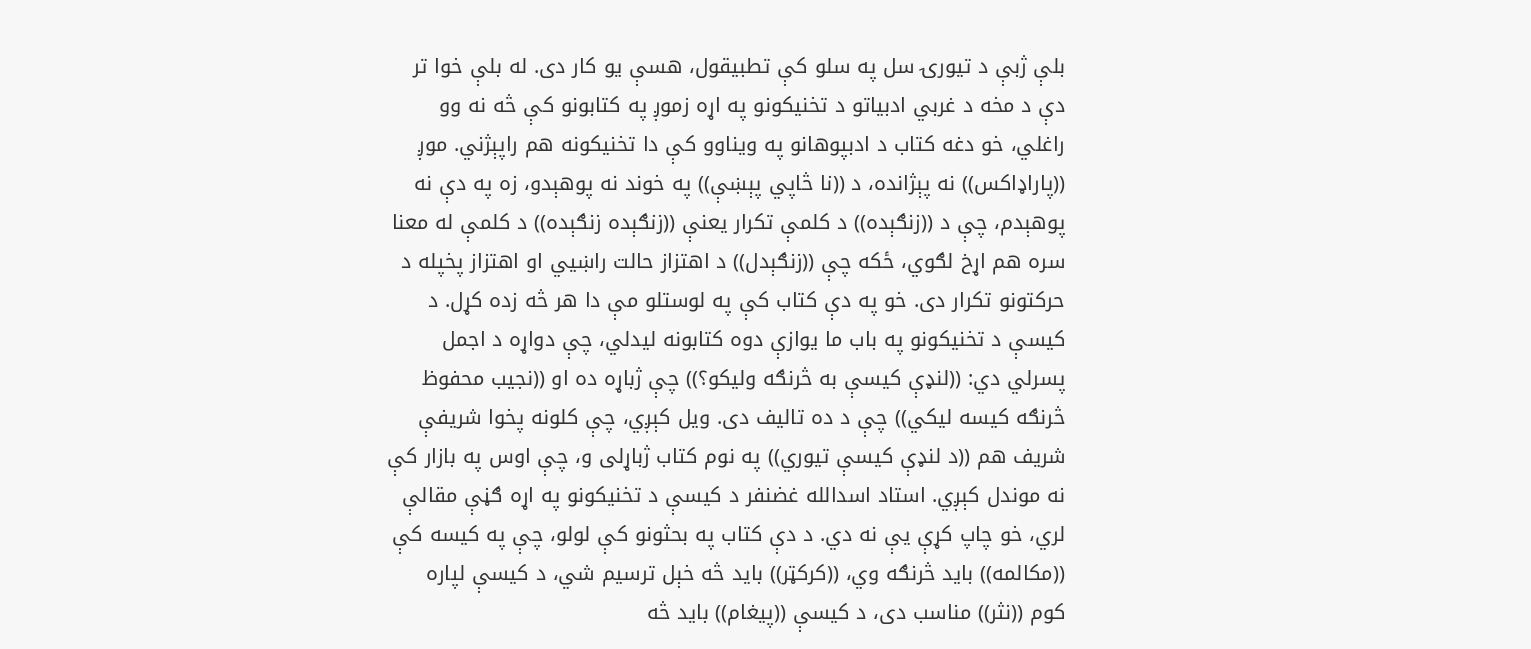بلې ژبې د تيورۍ سل په سلو كې تطبيقول، هسې يو كار دى. له بلې خوا تر دې د مخه د غربي ادبياتو د تخنيكونو په اړه زموږ په كتابونو كې څه نه وو راغلي، خو دغه كتاب د ادبپوهانو په ويناوو كې دا تخنيكونه هم راپېژني. موږ ((پاراډاكس)) نه پېژانده، د ((نا څاپي پېښې)) په خوند نه پوهېدو، زه په دې نه پوهېدم، چې د ((زنګېده)) د كلمې تكرار يعنې ((زنګېده زنګېده)) د كلمې له معنا سره هم اړخ لګوي، ځكه چې ((زنګېدل)) د اهتزاز حالت راښيي او اهتزاز پخپله د حركتونو تكرار دى. خو په دې كتاب كې په لوستلو مې دا هر څه زده كړل. د كيسې د تخنيكونو په باب ما يوازې دوه كتابونه ليدلي، چې دواړه د اجمل پسرلي دي: ((لنډې كيسې به څرنګه وليكو؟)) چې ژباړه ده او ((نجيب محفوظ څرنګه كيسه ليكي)) چې د ده تاليف دى. ويل كېږي، چې كلونه پخوا شريفې شريف هم ((د لنډې كيسې تيوري)) په نوم كتاب ژباړلى و، چې اوس په بازار كې نه موندل كېږي. استاد اسدالله غضنفر د كيسې د تخنيكونو په اړه ګڼې مقالې لري، خو چاپ كړې يې نه دي. د دې كتاب په بحثونو كې لولو، چې په كيسه كې ((مكالمه)) بايد څرنګه وي، ((كركټر)) بايد څه خېل ترسيم شي، د كيسې لپاره كوم ((نثر)) مناسب دى، د كيسې ((پيغام)) بايد څه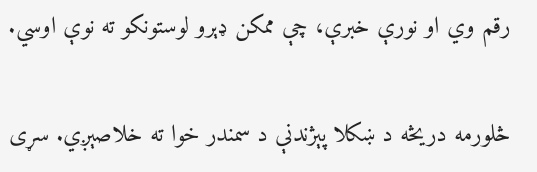رقم وي او نورې خبرې، چې ممكن ډېرو لوستونكو ته نوې اوسي.

څلورمه دريڅه د ښكلا پېژندنې د سمندر خوا ته خلاصېږي. سړى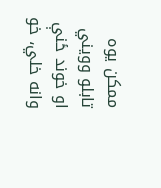ممكن يوه تابلو وويني او خوند ځنې وانه خلي، خو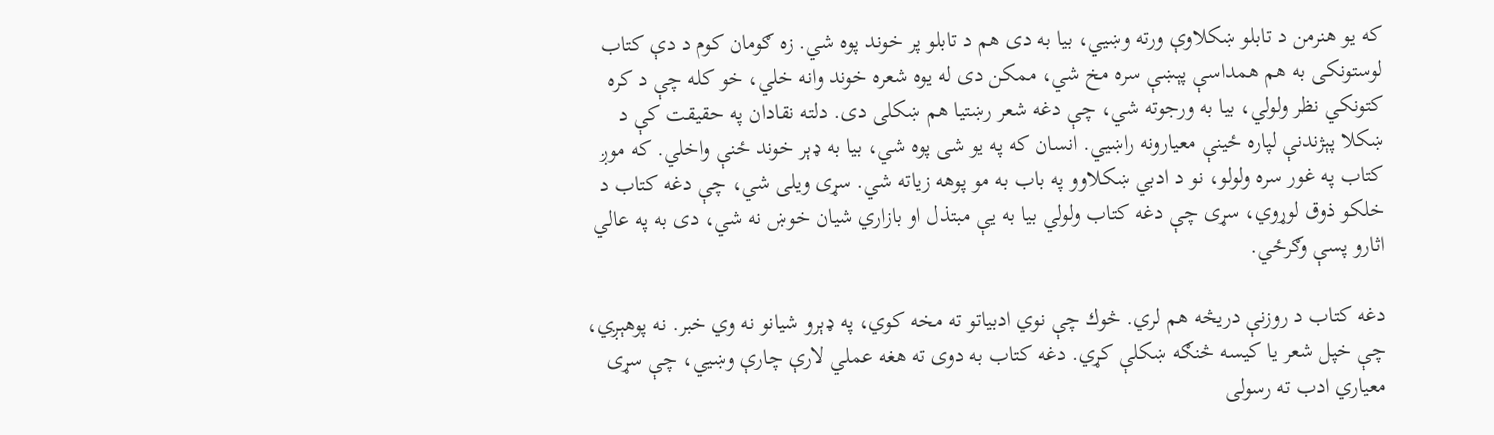كه يو هنرمن د تابلو ښكلاوې ورته وښيي، بيا به دى هم د تابلو پر خوند پوه شي. زه ګومان كوم د دې كتاب لوستونكى به هم همداسې پېښې سره مخ شي، ممكن دى له يوه شعره خوند وانه خلي، خو كله چې د كره كتونكي نظر ولولي، بيا به ورجوته شي، چې دغه شعر رښتيا هم ښكلى دى. دلته نقادان په حقيقت كې د ښكلا پېژندنې لپاره ځينې معيارونه راښيي. انسان كه په يو شى پوه شي، بيا به ډېر خوند ځنې واخلي. كه موږ كتاب په غور سره ولولو، نو د ادبي ښكلاوو په باب به مو پوهه زياته شي. سړى ويلى شي، چې دغه كتاب د خلكو ذوق لوړوي، سړى چې دغه كتاب ولولي بيا به يې مبتذل او بازاري شيان خوښ نه شي، دى به په عالي اثارو پسې وګرځي.

دغه كتاب د روزنې دريڅه هم لري. څوك چې نوي ادبياتو ته مخه كوي، په ډېرو شيانو نه وي خبر. نه پوهېږي، چې خپل شعر يا كيسه څنګه ښكلې كړي. دغه كتاب به دوى ته هغه عملي لارې چارې وښيي، چې سړى معياري ادب ته رسولى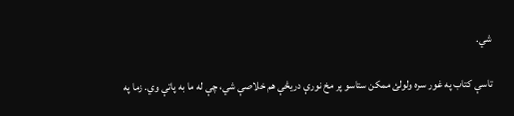شي.

تاسې كتاب په غور سره ولولئ ممكن ستاسو پر مخ نورې دريڅې هم خلاصې شي، چې له ما به پاتې وي. زما په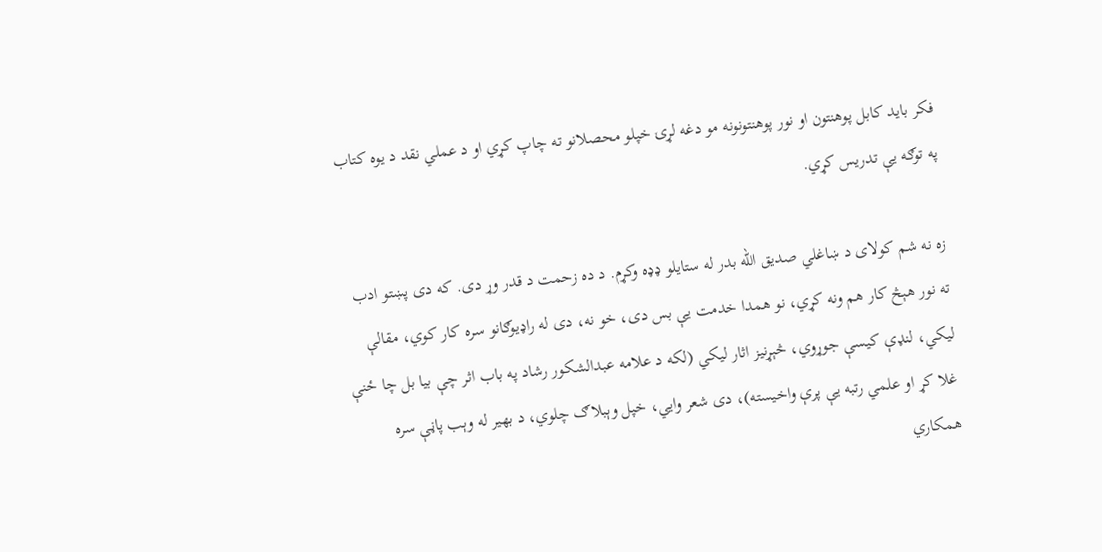فكر بايد كابل پوهنتون او نور پوهنتونونه مو دغه لړۍ خپلو محصلانو ته چاپ كړي او د عملي نقد د يوه كتاب په توګه يې تدريس كړي.

زه نه شم كولاى د ښاغلي صديق الله بدر له ستايلو ډډه وكړم. د ده زحمت د قدر وړ دى. كه دى پښتو ادب ته نور هېڅ كار هم ونه كړي، نو همدا خدمت يې بس دى، خو نه، دى له راډيوګانو سره كار كوي، مقالې ليكي، لنډې كيسې جوړوي، څېړنيز اثار ليكي (لكه د علامه عبدالشكور رشاد په باب اثر چې بيا بل چا ځنې غلا كړ او علمي رتبه يې پرې واخيسته)، دى شعر وايي، خپل وېبلاګ چلوي، د بهير له وېب پاڼې سره همكاري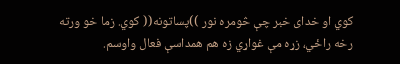كوي او خداى خبر چې څومره نور ))پساتونه(( كوي. زما خو ورته رخه راځي، زړه مې غواړي زه هم همداسې فعال واوسم.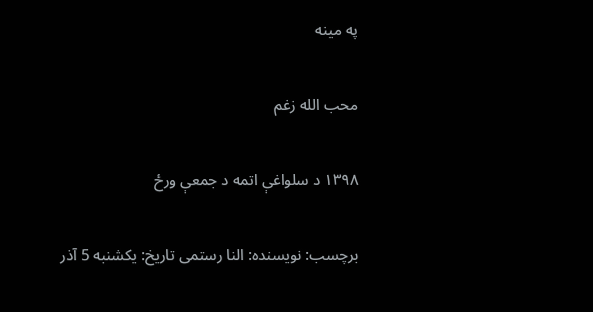په مينه

محب الله زغم

۱۳۹۸ د سلواغې اتمه د جمعې ورځ

برچسب: نویسنده: النا رستمی تاريخ: يکشنبه 5 آذر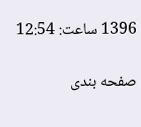1396 ساعت: 12:54

صفحه بندی